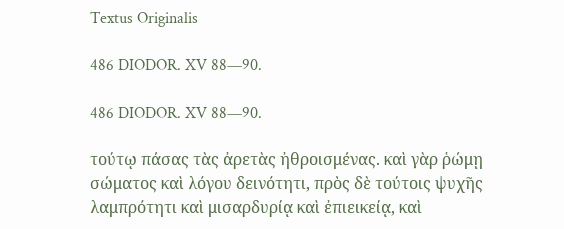Textus Originalis

486 DIODOR. XV 88—90.

486 DIODOR. XV 88—90.

τούτῳ πάσας τὰς ἀρετὰς ἠθροισμένας. καὶ γὰρ ῥώμῃ σώματος καὶ λόγου δεινότητι, πρὸς δὲ τούτοις ψυχῆς λαμπρότητι καὶ μισαρδυρίᾳ καὶ ἐπιεικείᾳ, καὶ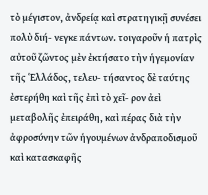τὸ μέγιστον, ἀνδρείᾳ καὶ στρατηγικῇ συνέσει πολὺ διή- νεγκε πάντων. τοιγαροῦν ἡ πατρὶς αὐτοῦ ζῶντος μὲν ἐκτήσατο τὴν ἡγεμονίαν τῆς ῾Ελλάδος, τελευ- τήσαντος δὲ ταύτης ἐστερήθη καὶ τῆς ἐπὶ τὸ χεῖ- ρον ἀεὶ μεταβολῆς ἐπειράθη, καὶ πέρας διὰ τὴν ἀφροσύνην τῶν ἡγουμένων ἀνδραποδισμοῦ καὶ κατασκαφῆς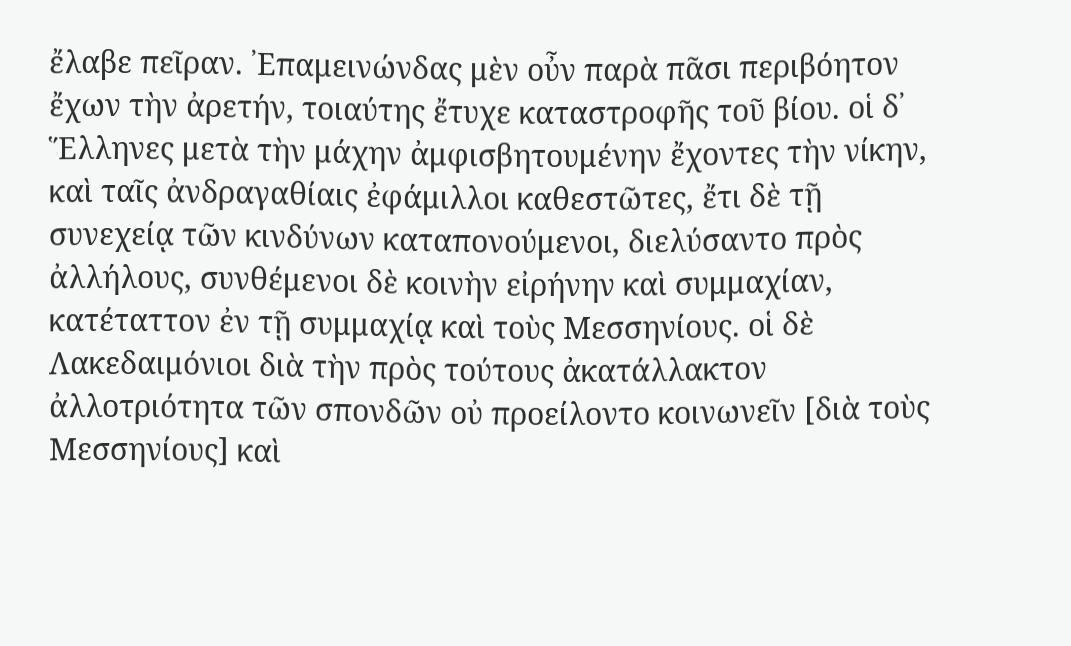ἔλαβε πεῖραν. ᾿Επαμεινώνδας μὲν οὖν παρὰ πᾶσι περιβόητον ἔχων τὴν ἀρετήν, τοιαύτης ἔτυχε καταστροφῆς τοῦ βίου. οἱ δ᾽ Ἕλληνες μετὰ τὴν μάχην ἀμφισβητουμένην ἔχοντες τὴν νίκην, καὶ ταῖς ἀνδραγαθίαις ἐφάμιλλοι καθεστῶτες, ἔτι δὲ τῇ συνεχείᾳ τῶν κινδύνων καταπονούμενοι, διελύσαντο πρὸς ἀλλήλους, συνθέμενοι δὲ κοινὴν εἰρήνην καὶ συμμαχίαν, κατέταττον ἐν τῇ συμμαχίᾳ καὶ τοὺς Μεσσηνίους. οἱ δὲ Λακεδαιμόνιοι διὰ τὴν πρὸς τούτους ἀκατάλλακτον ἀλλοτριότητα τῶν σπονδῶν οὐ προείλοντο κοινωνεῖν [διὰ τοὺς Μεσσηνίους] καὶ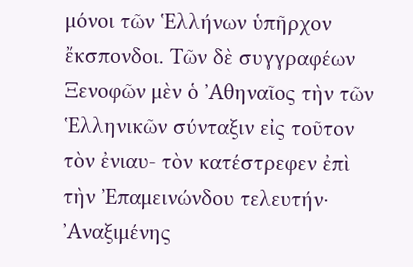μόνοι τῶν ῾Ελλήνων ὑπῆρχον ἔκσπονδοι. Τῶν δὲ συγγραφέων Ξενοφῶν μὲν ὁ ᾿Αθηναῖος τὴν τῶν ῾Ελληνικῶν σύνταξιν εἰς τοῦτον τὸν ἐνιαυ- τὸν κατέστρεφεν ἐπὶ τὴν ᾿Επαμεινώνδου τελευτήν· ᾿Αναξιμένης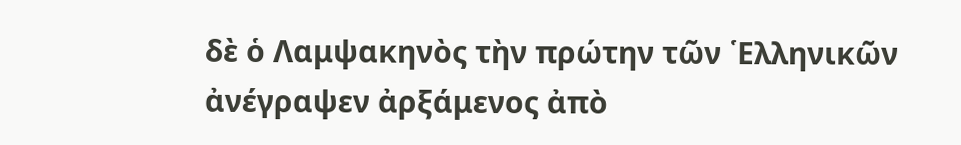δὲ ὁ Λαμψακηνὸς τὴν πρώτην τῶν ῾Ελληνικῶν ἀνέγραψεν ἀρξάμενος ἀπὸ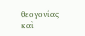θεογονίας καὶ